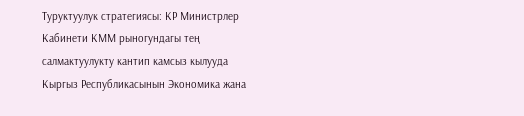Туруктуулук стратегиясы: КР Министрлер Кабинети КММ рыногундагы тең салмактуулукту кантип камсыз кылууда
Кыргыз Республикасынын Экономика жана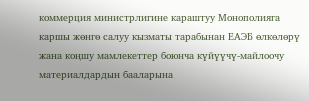коммерция министрлигине караштуу Монополияга каршы жөнгө салуу кызматы тарабынан ЕАЭБ өлкөлөрү жана коңшу мамлекеттер боюнча күйүүчү-майлоочу материалдардын бааларына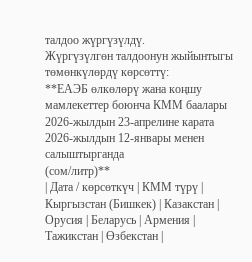талдоо жүргүзүлдү.
Жүргүзүлгөн талдоонун жыйынтыгы төмөнкүлөрдү көрсөттү:
**ЕАЭБ өлкөлөрү жана коңшу мамлекеттер боюнча КММ баалары
2026-жылдын 23-апрелине карата 2026-жылдын 12-январы менен салыштырганда
(сом/литр)**
| Дата / көрсөткүч | КММ түрү | Кыргызстан (Бишкек) | Казакстан | Орусия | Беларусь | Армения | Тажикстан | Өзбекстан |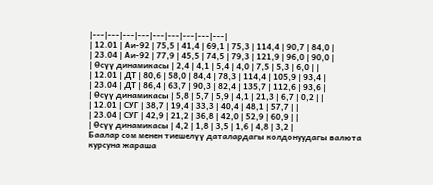|---|---|---|---|---|---|---|---|---|
| 12.01 | Аи-92 | 75,5 | 41,4 | 69,1 | 75,3 | 114,4 | 90,7 | 84,0 |
| 23.04 | Аи-92 | 77,9 | 45,5 | 74,5 | 79,3 | 121,9 | 96,0 | 90,0 |
| Өсүү динамикасы | 2,4 | 4,1 | 5,4 | 4,0 | 7,5 | 5,3 | 6,0 | |
| 12.01 | ДТ | 80,6 | 58,0 | 84,4 | 78,3 | 114,4 | 105,9 | 93,4 |
| 23.04 | ДТ | 86,4 | 63,7 | 90,3 | 82,4 | 135,7 | 112,6 | 93,6 |
| Өсүү динамикасы | 5,8 | 5,7 | 5,9 | 4,1 | 21,3 | 6,7 | 0,2 | |
| 12.01 | СУГ | 38,7 | 19,4 | 33,3 | 40,4 | 48,1 | 57,7 | |
| 23.04 | СУГ | 42,9 | 21,2 | 36,8 | 42,0 | 52,9 | 60,9 | |
| Өсүү динамикасы | 4,2 | 1,8 | 3,5 | 1,6 | 4,8 | 3,2 |
Баалар сом менен тиешелүү даталардагы колдонуудагы валюта курсуна жараша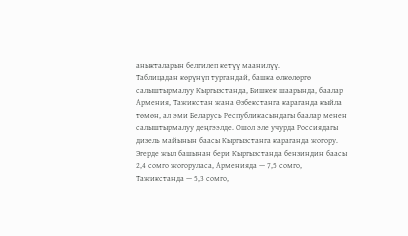аныкталарын белгилеп кетүү маанилүү.
Таблицадан көрүнүп тургандай, башка өлкөлөргө салыштырмалуу Кыргызстанда, Бишкек шаарында, баалар Армения, Тажикстан жана Өзбекстанга караганда кыйла төмөн, ал эми Беларусь Республикасындагы баалар менен салыштырмалуу деңгээлде. Ошол эле учурда Россиядагы дизель майынын баасы Кыргызстанга караганда жогору.
Эгерде жыл башынан бери Кыргызстанда бензиндин баасы 2,4 сомго жогоруласа, Арменияда — 7,5 сомго, Тажикстанда — 5,3 сомго,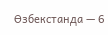Өзбекстанда — 6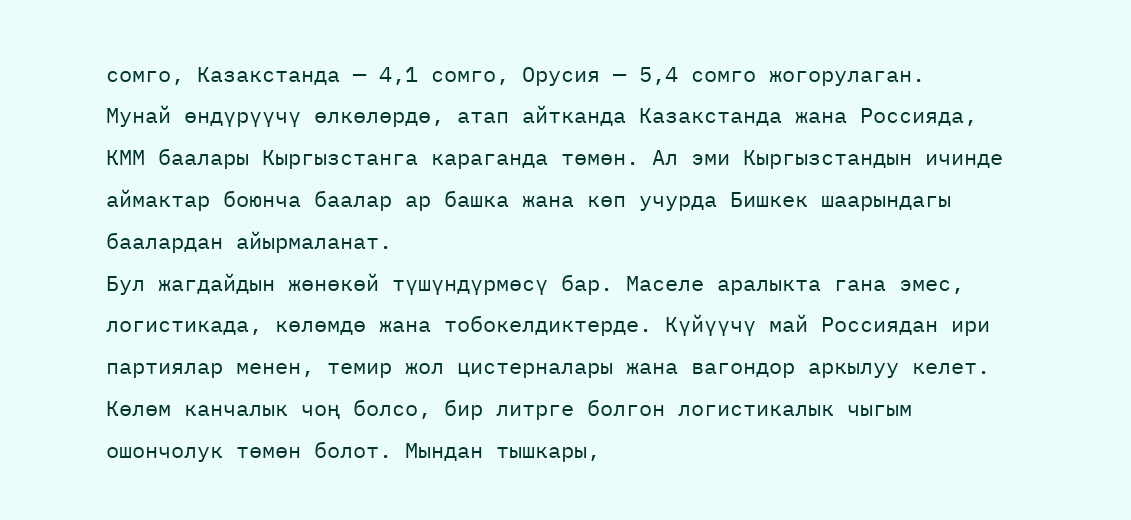сомго, Казакстанда — 4,1 сомго, Орусия — 5,4 сомго жогорулаган.
Мунай өндүрүүчү өлкөлөрдө, атап айтканда Казакстанда жана Россияда, КММ баалары Кыргызстанга караганда төмөн. Ал эми Кыргызстандын ичинде аймактар боюнча баалар ар башка жана көп учурда Бишкек шаарындагы баалардан айырмаланат.
Бул жагдайдын жөнөкөй түшүндүрмөсү бар. Маселе аралыкта гана эмес, логистикада, көлөмдө жана тобокелдиктерде. Күйүүчү май Россиядан ири партиялар менен, темир жол цистерналары жана вагондор аркылуу келет. Көлөм канчалык чоң болсо, бир литрге болгон логистикалык чыгым ошончолук төмөн болот. Мындан тышкары,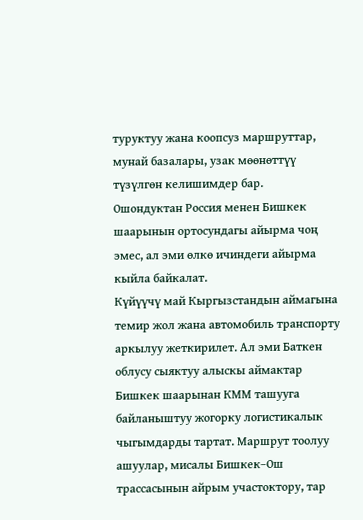туруктуу жана коопсуз маршруттар, мунай базалары, узак мөөнөттүү түзүлгөн келишимдер бар.
Ошондуктан Россия менен Бишкек шаарынын ортосундагы айырма чоң эмес, ал эми өлкө ичиндеги айырма кыйла байкалат.
Күйүүчү май Кыргызстандын аймагына темир жол жана автомобиль транспорту аркылуу жеткирилет. Ал эми Баткен облусу сыяктуу алыскы аймактар Бишкек шаарынан КММ ташууга байланыштуу жогорку логистикалык чыгымдарды тартат. Маршрут тоолуу ашуулар, мисалы Бишкек–Ош трассасынын айрым участоктору, тар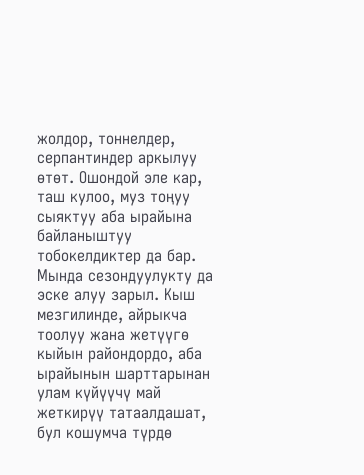жолдор, тоннелдер, серпантиндер аркылуу өтөт. Ошондой эле кар, таш кулоо, муз тоңуу сыяктуу аба ырайына байланыштуу тобокелдиктер да бар.
Мында сезондуулукту да эске алуу зарыл. Кыш мезгилинде, айрыкча тоолуу жана жетүүгө кыйын райондордо, аба ырайынын шарттарынан улам күйүүчү май жеткирүү татаалдашат, бул кошумча түрдө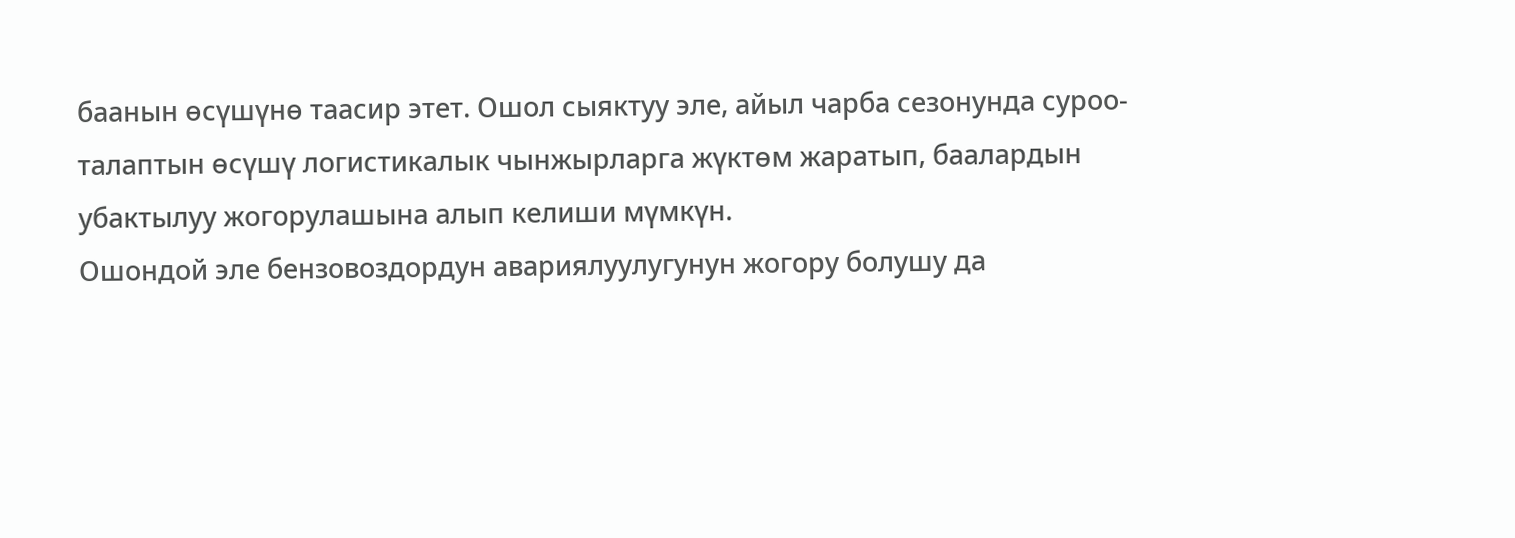баанын өсүшүнө таасир этет. Ошол сыяктуу эле, айыл чарба сезонунда суроо-талаптын өсүшү логистикалык чынжырларга жүктөм жаратып, баалардын убактылуу жогорулашына алып келиши мүмкүн.
Ошондой эле бензовоздордун авариялуулугунун жогору болушу да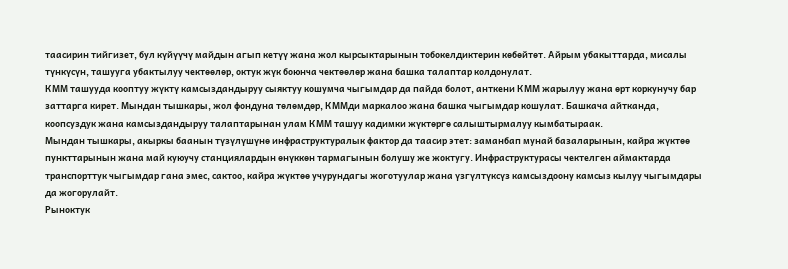таасирин тийгизет, бул күйүүчү майдын агып кетүү жана жол кырсыктарынын тобокелдиктерин көбөйтөт. Айрым убакыттарда, мисалы түнкүсүн, ташууга убактылуу чектөөлөр, октук жүк боюнча чектөөлөр жана башка талаптар колдонулат.
КММ ташууда кооптуу жүктү камсыздандыруу сыяктуу кошумча чыгымдар да пайда болот, анткени КММ жарылуу жана өрт коркунучу бар заттарга кирет. Мындан тышкары, жол фондуна төлөмдөр, КММди маркалоо жана башка чыгымдар кошулат. Башкача айтканда, коопсуздук жана камсыздандыруу талаптарынан улам КММ ташуу кадимки жүктөргө салыштырмалуу кымбатыраак.
Мындан тышкары, акыркы баанын түзүлүшүнө инфраструктуралык фактор да таасир этет: заманбап мунай базаларынын, кайра жүктөө пункттарынын жана май куюучу станциялардын өнүккөн тармагынын болушу же жоктугу. Инфраструктурасы чектелген аймактарда транспорттук чыгымдар гана эмес, сактоо, кайра жүктөө учурундагы жоготуулар жана үзгүлтүксүз камсыздоону камсыз кылуу чыгымдары да жогорулайт.
Рыноктук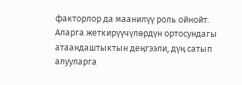факторлор да маанилүү роль ойнойт. Аларга жеткирүүчүлөрдүн ортосундагы атаандаштыктын деңгээли, дүң сатып алууларга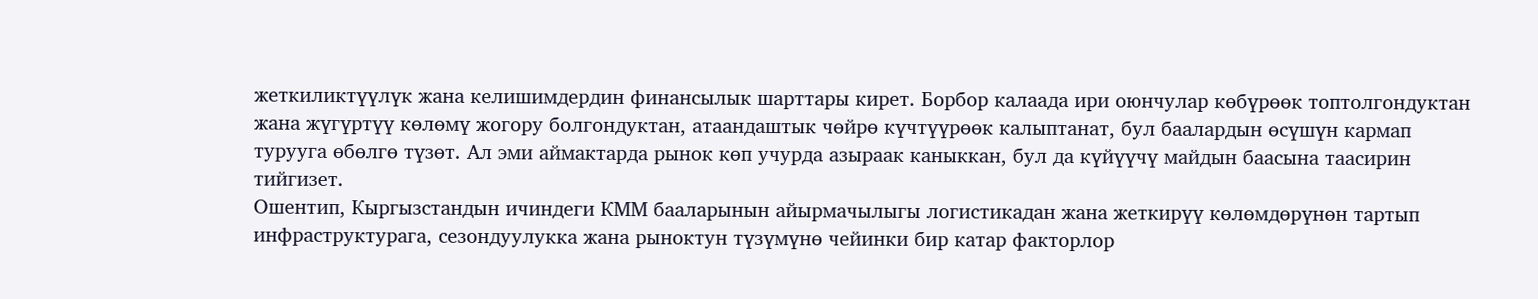жеткиликтүүлүк жана келишимдердин финансылык шарттары кирет. Борбор калаада ири оюнчулар көбүрөөк топтолгондуктан жана жүгүртүү көлөмү жогору болгондуктан, атаандаштык чөйрө күчтүүрөөк калыптанат, бул баалардын өсүшүн кармап турууга өбөлгө түзөт. Ал эми аймактарда рынок көп учурда азыраак каныккан, бул да күйүүчү майдын баасына таасирин тийгизет.
Ошентип, Кыргызстандын ичиндеги КММ бааларынын айырмачылыгы логистикадан жана жеткирүү көлөмдөрүнөн тартып инфраструктурага, сезондуулукка жана рыноктун түзүмүнө чейинки бир катар факторлор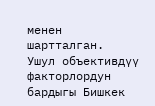менен шартталган.
Ушул объективдүү факторлордун бардыгы Бишкек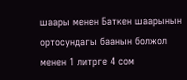шаары менен Баткен шаарынын ортосундагы баанын болжол менен 1 литрге 4 сом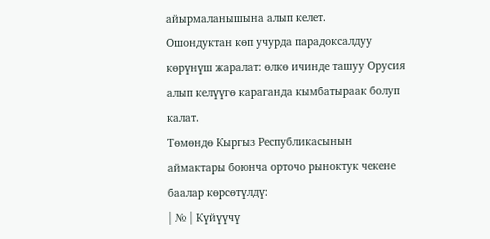айырмаланышына алып келет.
Ошондуктан көп учурда парадоксалдуу көрүнүш жаралат: өлкө ичинде ташуу Орусия алып келүүгө караганда кымбатыраак болуп калат.
Төмөндө Кыргыз Республикасынын аймактары боюнча орточо рыноктук чекене баалар көрсөтүлдү:
| № | Күйүүчү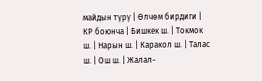майдын түрү | Өлчөм бирдиги | КР боюнча | Бишкек ш. | Токмок ш. | Нарын ш. | Каракол ш. | Талас ш. | Ош ш. | Жалал-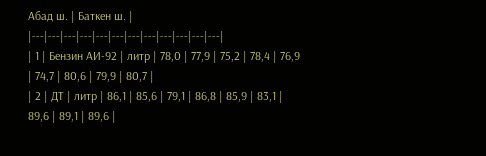Абад ш. | Баткен ш. |
|---|---|---|---|---|---|---|---|---|---|---|---|
| 1 | Бензин АИ-92 | литр | 78,0 | 77,9 | 75,2 | 78,4 | 76,9 | 74,7 | 80,6 | 79,9 | 80,7 |
| 2 | ДТ | литр | 86,1 | 85,6 | 79,1 | 86,8 | 85,9 | 83,1 | 89,6 | 89,1 | 89,6 |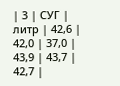| 3 | СУГ | литр | 42,6 | 42,0 | 37,0 | 43,9 | 43,7 | 42,7 |